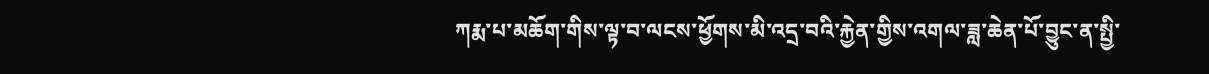ཀརྨ་པ་མཆོག་གིས་ལྟ་བ་ལངས་ཕྱོགས་མི་འདྲ་བའི་རྐྱེན་གྱིས་འགལ་ཟླ་ཆེན་པོ་བྱུང་ན་སྤྱི་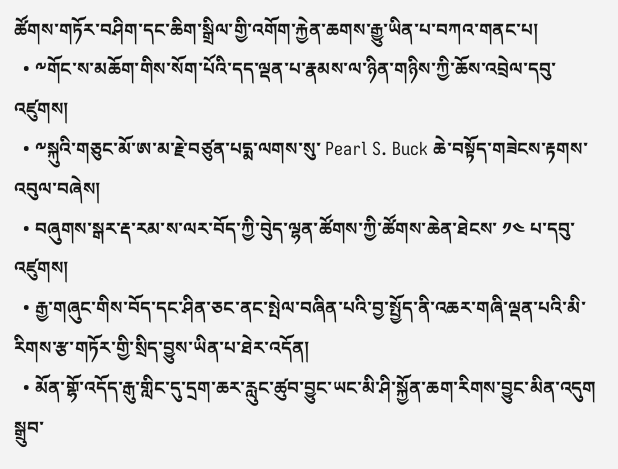ཚོགས་གཏོར་བཤིག་དང་ཆིག་སྒྲིལ་གྱི་འགོག་རྐྱེན་ཆགས་རྒྱུ་ཡིན་པ་བཀའ་གནང་པ།
  • ༸གོང་ས་མཆོག་གིས་སོག་པོའི་དད་ལྡན་པ་རྣམས་ལ་ཉིན་གཉིས་ཀྱི་ཆོས་འབྲེལ་དབུ་འཛུགས།
  • ༸སྐུའི་གཅུང་མོ་ཨ་མ་རྗེ་བཙུན་པདྨ་ལགས་སུ་ Pearl S. Buck ཆེ་བསྟོད་གཟེངས་རྟགས་འབུལ་བཞེས།
  • བཞུགས་སྒར་རྡ་རམ་ས་ལར་བོད་ཀྱི་བེུད་ལྷན་ཚོགས་ཀྱི་ཚོགས་ཆེན་ཐེངས་ ༡༤ པ་དབུ་འཛུགས།
  • རྒྱ་གཞུང་གིས་བོད་དང་ཤིན་ཅང་ནང་སྤེལ་བཞིན་པའི་བྱ་སྤྱོད་ནི་འཆར་གཞི་ལྡན་པའི་མི་རིགས་རྩ་གཏོར་གྱི་སྲིད་བྱུས་ཡིན་པ་ཐེར་འདོན།
  • མོན་གྷོ་འདོད་རྒུ་གླིང་དུ་དྲག་ཆར་རླུང་ཚུབ་བྱུང་ཡང་མི་ཤི་སྐྱོན་ཆག་རིགས་བྱུང་མིན་འདུག
སྒྲུབ་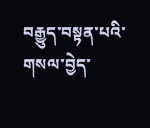བརྒྱུད་བསྟན་པའི་གསལ་བྱེད་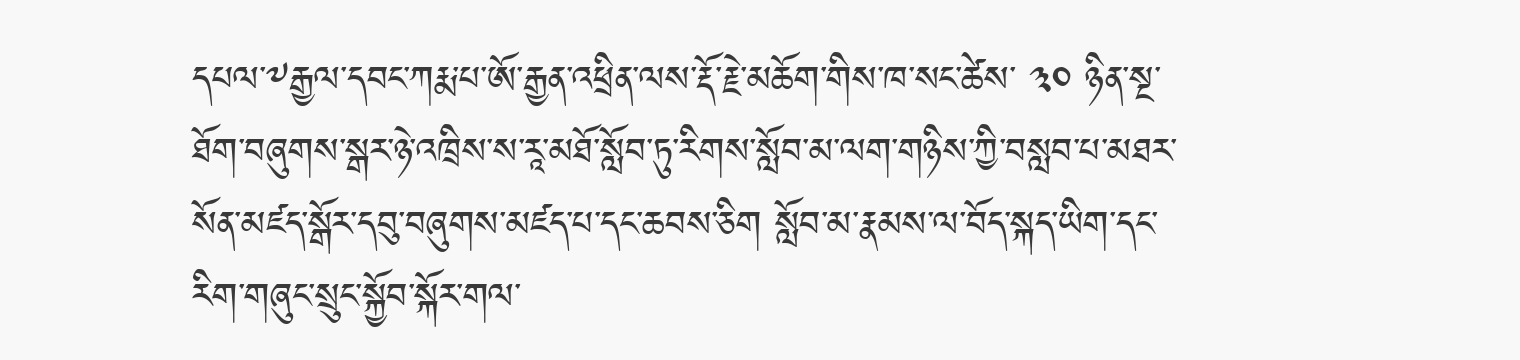དཔལ་༸རྒྱལ་དབང་ཀརྨ་པ་ཨོ་རྒྱན་འཕྲིན་ལས་རྡོ་རྗེ་མཆོག་གིས་ཁ་སང་ཚེས་ ༣༠ ཉིན་སྔ་ཐོག་བཞུགས་སྒར་ཉེ་འཁྲིས་ས་རཱ་མཐོ་སློབ་ཏུ་རིགས་སློབ་མ་ལག་གཉིས་ཀྱི་བསླབ་པ་མཐར་སོན་མཛད་སྒོར་དབུ་བཞུགས་མཛད་པ་དང་ཆབས་ཅིག སློབ་མ་རྣམས་ལ་བོད་སྐད་ཡིག་དང་རིག་གཞུང་སྲུང་སྐྱོབ་སྐོར་གལ་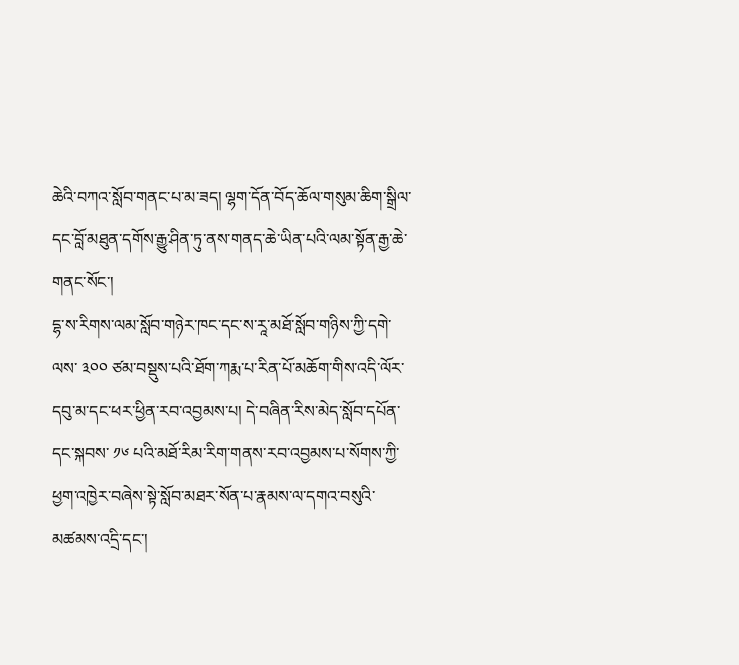ཆེའི་བཀའ་སློབ་གནང་པ་མ་ཟད། ལྷག་དོན་བོད་ཆོལ་གསུམ་ཆིག་སྒྲིལ་དང་བློ་མཐུན་དགོས་རྒྱུ་ཤིན་ཏུ་ནས་གནད་ཆེ་ཡིན་པའི་ལམ་སྟོན་རྒྱ་ཆེ་གནང་སོང་།
དྷ་ས་རིགས་ལམ་སློབ་གཉེར་ཁང་དང་ས་རཱ་མཐོ་སློབ་གཉིས་ཀྱི་དགེ་ལས་ ༣༠༠ ཙམ་བསྡུས་པའི་ཐོག་ཀརྨ་པ་རིན་པོ་མཆོག་གིས་འདི་ལོར་དབུ་མ་དང་ཕར་ཕྱིན་རབ་འབྱམས་པ། དེ་བཞིན་རིས་མེད་སློབ་དཔོན་དང་སྐབས་ ༡༦ པའི་མཐོ་རིམ་རིག་གནས་རབ་འབྱམས་པ་སོགས་ཀྱི་ཕྱག་འཁྱེར་བཞེས་སྟེ་སློབ་མཐར་སོན་པ་རྣམས་ལ་དགའ་བསུའི་མཚམས་འདྲི་དང་།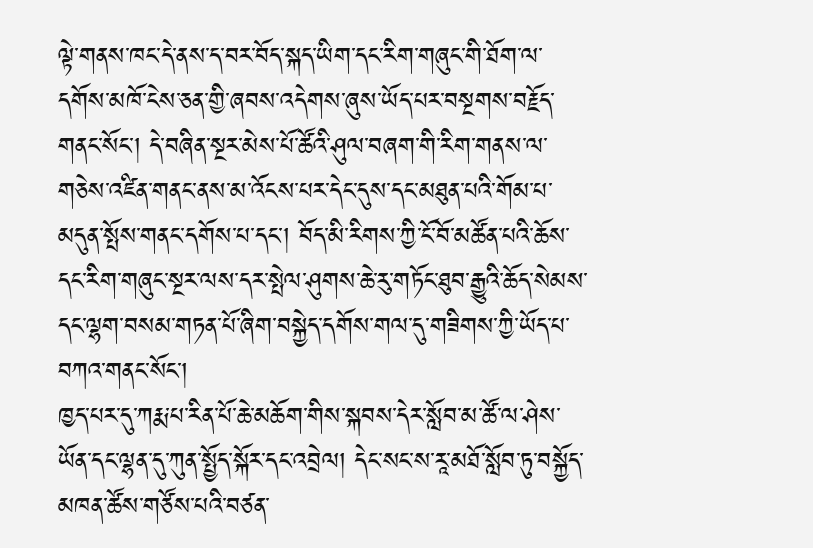ལྟེ་གནས་ཁང་དེ་ནས་ད་བར་བོད་སྐད་ཡིག་དང་རིག་གཞུང་གི་ཐོག་ལ་དགོས་མཁོ་ངེས་ཅན་གྱི་ཞབས་འདེགས་ཞུས་ཡོད་པར་བསྔགས་བརྗོད་གནང་སོང་། དེ་བཞིན་སྔར་མེས་པོ་ཚོའི་ཤུལ་བཞག་གི་རིག་གནས་ལ་གཅེས་འཛིན་གནང་ནས་མ་འོངས་པར་དེང་དུས་དང་མཐུན་པའི་གོམ་པ་མདུན་སྤོས་གནང་དགོས་པ་དང་། བོད་མི་རིགས་ཀྱི་ངོ་བོ་མཚོན་པའི་ཆོས་དང་རིག་གཞུང་སྔར་ལས་དར་སྤེལ་ཤུགས་ཆེ་རུ་གཏོང་ཐུབ་རྒྱུའི་ཆོད་སེམས་དང་ལྷག་བསམ་གཏན་པོ་ཞིག་བསྐྱེད་དགོས་གལ་དུ་གཟིགས་ཀྱི་ཡོད་པ་བཀའ་གནང་སོང་།
ཁྱད་པར་དུ་ཀརྨ་པ་རིན་པོ་ཆེ་མཆོག་གིས་སྐབས་དེར་སློབ་མ་ཚོ་ལ་ཤེས་ཡོན་དང་ལྷན་དུ་ཀུན་སྤྱོད་སྐོར་དང་འབྲེལ། དེང་སང་ས་རཱ་མཐོ་སློབ་ཏུ་བསྐྱོད་མཁན་ཚོས་གཙོས་པའི་བཙན་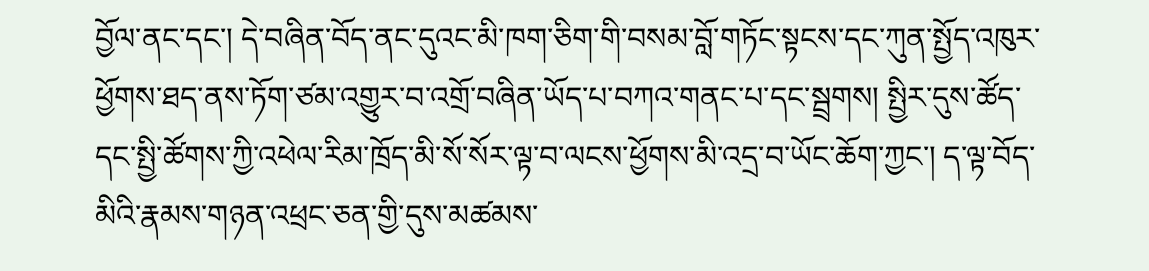བྱོལ་ནང་དང་། དེ་བཞིན་བོད་ནང་དུའང་མི་ཁག་ཅིག་གི་བསམ་བློ་གཏོང་སྟངས་དང་ཀུན་སྤྱོད་འཁུར་ཕྱོགས་ཐད་ནས་ཏོག་ཙམ་འགྱུར་བ་འགྲོ་བཞིན་ཡོད་པ་བཀའ་གནང་པ་དང་སྦྲགས། སྤྱིར་དུས་ཚོད་དང་སྤྱི་ཚོགས་ཀྱི་འཕེལ་རིམ་ཁྲོད་མི་སོ་སོར་ལྟ་བ་ལངས་ཕྱོགས་མི་འདྲ་བ་ཡོང་ཆོག་ཀྱང་། ད་ལྟ་བོད་མིའི་རྣམས་གཉན་འཕྲང་ཅན་གྱི་དུས་མཚམས་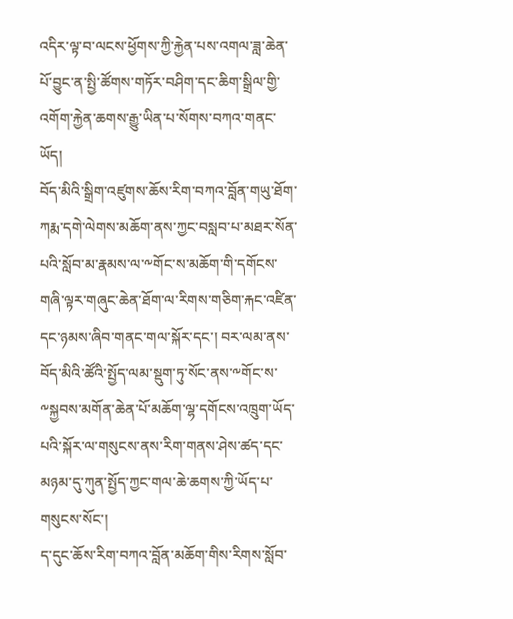འདིར་ལྟ་བ་ལངས་ཕྱོགས་ཀྱི་རྐྱེན་པས་འགལ་ཟླ་ཆེན་པོ་བྱུང་ན་སྤྱི་ཚོགས་གཏོར་བཤིག་དང་ཆིག་སྒྲིལ་གྱི་འགོག་རྐྱེན་ཆགས་རྒྱུ་ཡིན་པ་སོགས་བཀའ་གནང་ཡོད།
བོད་མིའི་སྒྲིག་འཛུགས་ཆོས་རིག་བཀའ་བློན་གཡུ་ཐོག་ཀརྨ་དགེ་ལེགས་མཆོག་ནས་ཀྱང་བསླབ་པ་མཐར་སོན་པའི་སློབ་མ་རྣམས་ལ་༸གོང་ས་མཆོག་གི་དགོངས་གཞི་ལྟར་གཞུང་ཆེན་ཐོག་ལ་རིགས་གཅིག་རྐང་འཛིན་དང་ཉམས་ཞིབ་གནང་གལ་སྐོར་དང་། བར་ལམ་ནས་བོད་མིའི་ཚོའི་སྤྱོད་ལམ་སྡུག་ཏུ་སོང་ནས་༸གོང་ས་༸སྐྱབས་མགོན་ཆེན་པོ་མཆོག་ལྷ་དགོངས་འཁྲུག་ཡོད་པའི་སྐོར་ལ་གསུངས་ནས་རིག་གནས་ཤེས་ཚད་དང་མཉམ་དུ་ཀུན་སྤྱོད་ཀྱང་གལ་ཆེ་ཆགས་ཀྱི་ཡོད་པ་གསུངས་སོང་།
ད་དུང་ཆོས་རིག་བཀའ་བློན་མཆོག་གིས་རིགས་སློབ་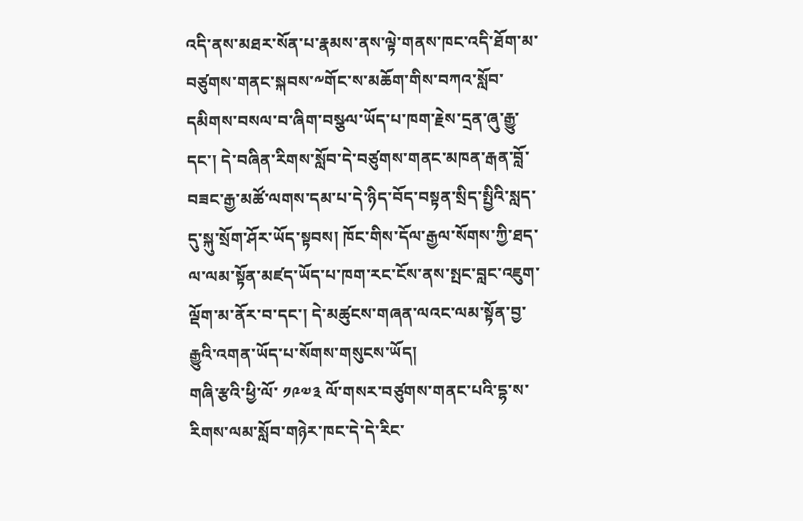འདི་ནས་མཐར་སོན་པ་རྣམས་ནས་ལྟེ་གནས་ཁང་འདི་ཐོག་མ་བཙུགས་གནང་སྐབས་༸གོང་ས་མཆོག་གིས་བཀའ་སློབ་དམིགས་བསལ་བ་ཞིག་བསྩལ་ཡོད་པ་ཁག་རྗེས་དྲན་ཞུ་རྒྱུ་དང་། དེ་བཞིན་རིགས་སློབ་དེ་བཙུགས་གནང་མཁན་རྒན་བློ་བཟང་རྒྱ་མཚོ་ལགས་དམ་པ་དེ་ཉིད་བོད་བསྟན་སྲིད་སྤྱིའི་སླད་དུ་སྐུ་སྲོག་ཤོར་ཡོད་སྟབས། ཁོང་གིས་དོལ་རྒྱལ་སོགས་ཀྱི་ཐད་ལ་ལམ་སྟོན་མཛད་ཡོད་པ་ཁག་རང་ངོས་ནས་སྤང་བླང་འཇུག་ལྡོག་མ་ནོར་བ་དང་། དེ་མཚུངས་གཞན་ལའང་ལམ་སྟོན་བྱ་རྒྱུའི་འགན་ཡོད་པ་སོགས་གསུངས་ཡོད།
གཞི་རྩའི་ཕྱི་ལོ་ ༡༩༧༣ ལོ་གསར་བཙུགས་གནང་པའི་དྷ་ས་རིགས་ལམ་སློབ་གཉེར་ཁང་དེ་དེ་རིང་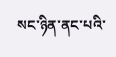སང་ཉིན་ནང་པའི་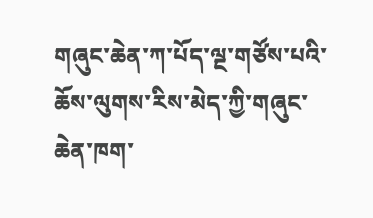གཞུང་ཆེན་ཀ་པོད་ལྔ་གཙོས་པའི་ཆོས་ལུགས་རིས་མེད་ཀྱི་གཞུང་ཆེན་ཁག་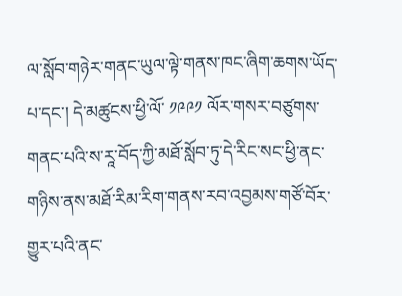ལ་སློབ་གཉེར་གནང་ཡུལ་ལྟེ་གནས་ཁང་ཞིག་ཆགས་ཡོད་པ་དང་། དེ་མཚུངས་ཕྱི་ལོ་ ༡༩༩༡ ལོར་གསར་བཙུགས་གནང་པའི་ས་རཱ་བོད་ཀྱི་མཐོ་སློབ་ཏུ་དེ་རིང་སང་ཕྱི་ནང་གཉིས་ནས་མཐོ་རིམ་རིག་གནས་རབ་འབྱམས་གཙོ་བོར་གྱུར་པའི་ནང་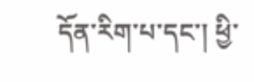དོན་རིག་པ་དང་། ཕྱི་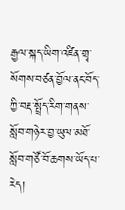རྒྱལ་སྐད་ཡིག་འཛིན་གྲྭ་སོགས་བཙན་བྱོལ་ནང་བོད་ཀྱི་བརྡ་སྤྲོད་རིག་གནས་སློབ་གཉེར་བྱ་ཡུལ་མཐོ་སློབ་གཙོ་བོ་ཆགས་ཡོད་པ་རེད།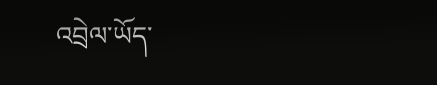འབྲེལ་ཡོད་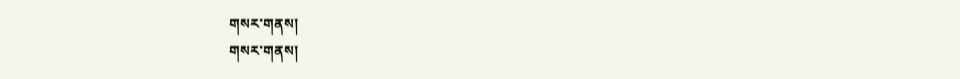གསར་གནས།
གསར་གནས།